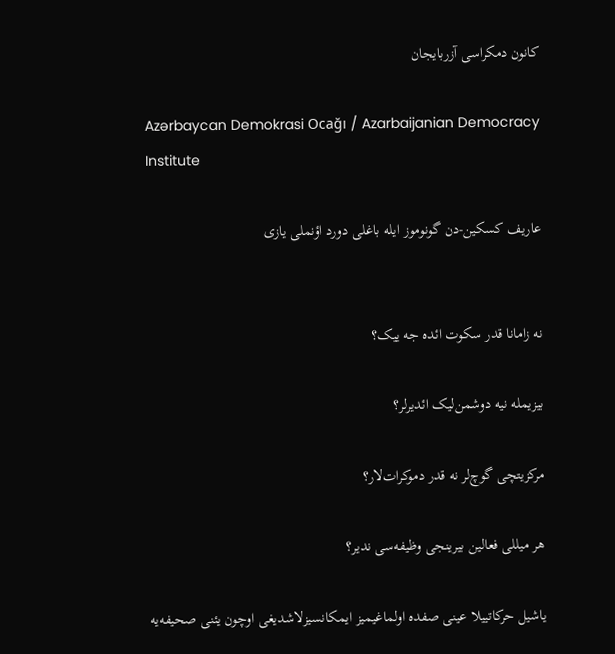کانون دمکراسی آزربايجان

Azərbaycan Demokrasi Ocağı / Azarbaijanian Democracy Institute

عاریف کسکین-دن گونوموز ایله باغلی دورد اؤنملی یازی


نه زامانا قدر سکوت ائده جه ییک؟

بیزیمله نیه دوشمن‌لیک ائدیرلر؟

مرکزیتچی گوچ‌لر نه قدر دموکرات‌لار؟

هر میللی فعالین بیرینجی وظیفه‌سی ندیر؟

یاشیل حرکاتییلا عینی صفده اولماغیمیز ایمکانسیزلاشدیغی اوچون یئنی صحیفه‌یه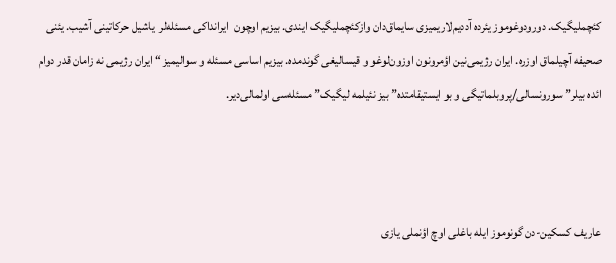کئچملیگیک. دورودوغوموز یئرده آددیم‌لاریمیزی سایماق‌دان وازکئچملیگیک ایندی. بیزیم اوچون  ایرانداکی مسئله‌لر  یاشیل حرکاتینی آشیب. یئنی صحیفه آچیلماق اوزره. ایران رژیمی‌نین اؤمرونون اوزون‌لوغو و قیسا‌لیغی گوندمده. بیزیم اساسی مسئله و سوالیمیز “ ایران رژیمی نه زامان قدر دوام ائده بیلر” سورونسالی/پروبلماتیگی و بو ایستیقامتده” بیز نئیلمه لیگیک” مسئله‌سی اولما‌لی‌دیر.



عاریف کسکین-دن گونوموز ایله باغلی اوچ اؤنملی یازی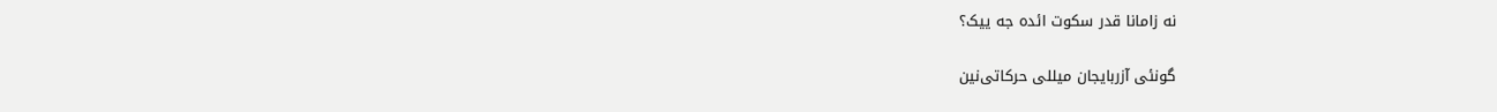نه زامانا قدر سکوت ائده جه ییک؟

گونئی آزربایجان میللی حرکاتی‌نین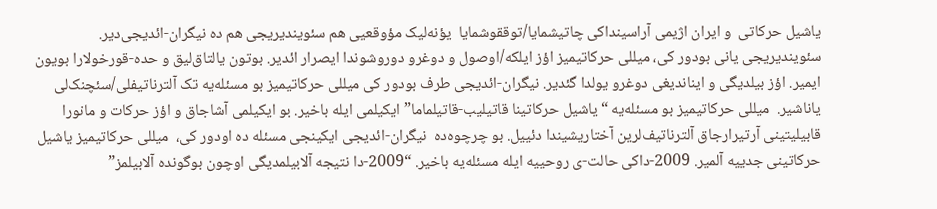یاشیل حرکاتی  و ایران اژیمی آراسینداکی چاتیشمایا/توققوشمایا  یؤنه‌لیک مؤوقعیی هم سئویندیریجی هم ده نیگران-ائدیجی‌دیر. سئویندیریجی یانی بودور کی، میللی حرکاتیمیز اؤز ایلکه/اوصول و دوغرو دوروشوندا ایصرار ائدیر. بوتون یالتاق‌لیق و حده-قورخولارا بویون ایمیر. اؤز بیلدیگی و ایناندیغی دوغرو یولدا گئدیر. نیگران-ائدیجی طرف بودور کی میللی حرکاتیمیز بو مسئله‌یه تک آلترناتیفلی/سئچنک‌لی یاناشیر.  میللی حرکاتیمیز بو مسئله‌یه “یاشیل حرکاتینا قاتیلیب-قاتیلماما” ایکیلمی ایله باخیر. بو ایکیلمی آشا‌جاق و اؤز حرکات و مانورا قابیلیتینی آرتیرارجاق آلترناتیف‌لرین آختاریشیندا دئییل. بو چرچوه‌ده  نیگران-ائدیجی ایکینجی مسئله ده اودور کی،  میللی حرکاتیمیز یاشیل حرکاتینی جدییه آلمیر. 2009-داکی حالت-ی روحییه ایله مسئله‌یه باخیر. “2009-دا نتیجه آلابیلمدیگی اوچون بوگونده آلابیلمز”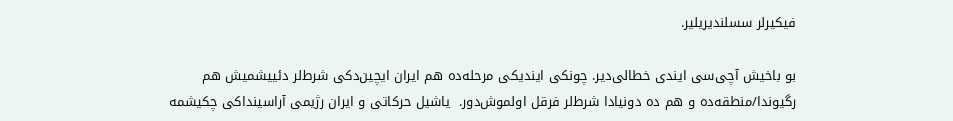فیکیرلر سسلندیریلیر.

بو باخیش آچی‌سی ایندی خطا‌لی‌دیر. چونکی ایندیکی مرحله‌ده هم ایران ایچین‌دکی شرط‌لر دئییشمیش هم رگیوندا/منطقه‌ده و هم ده دونیادا شرط‌لر فرقل اولموش‌دور.  یاشیل حرکاتی و ایران رژیمی آراسینداکی چکیشمه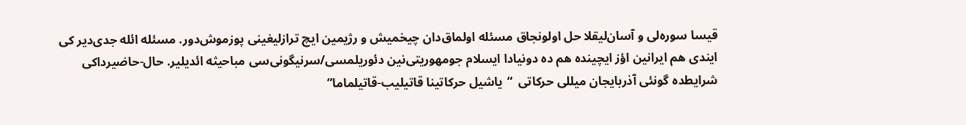قیسا سوره‌لی و آسان‌لیقلا حل اولونجاق مسئله اولماق‌دان چیخمیش و رژیمین ایچ ترازلیغینی پوزموش‌دور. مسئله ائله جدی‌دیر کی ایندی هم ایرانین اؤز ایچینده هم ده دونیادا ایسلام جومهوریتی‌نین دئوریلمسی/سرنیگونی‌سی مباحیثه ائدیلیر. حال-حاضیرداکی شرایطده گونئی آذربایجان میللی حرکاتی  “یاشیل حرکاتینا قاتیلیب-قاتیلماما”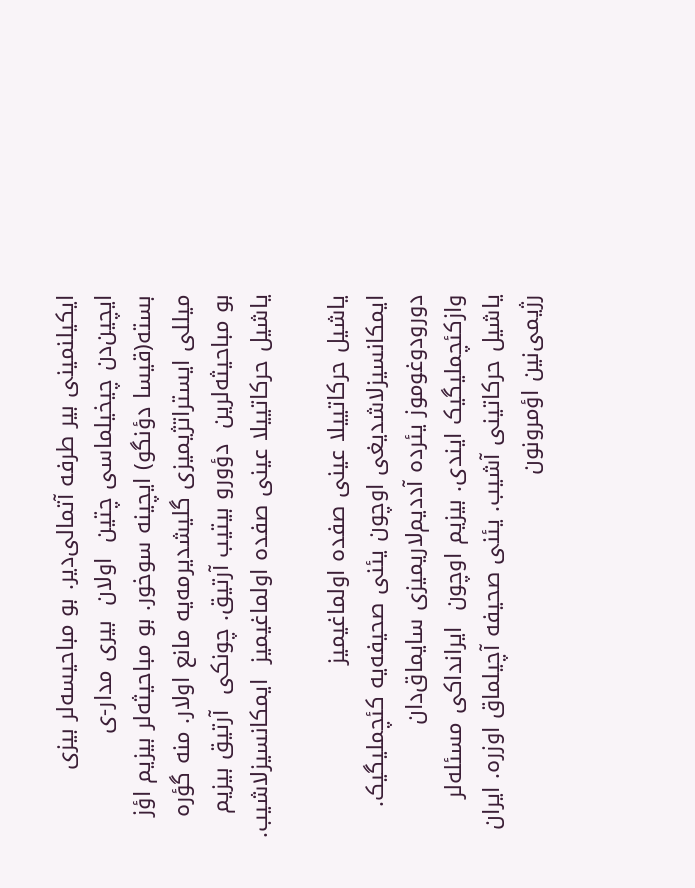ایکیلنمینی بیر طرفه آتما‌لی‌دیر. بو مباحیسه‌لر بیزی  ایچین‌دن چیخیلماسی چتین  اولان  بیری مدار-ی بسته(قیسا دؤنگو) ایچینه سوخور. بو مباحیثه‌لر بیزیم اؤز میللی ایستراتژیمیزی گلیشدیرمه‌یه مانع اولار. منه گؤره بو مباحیثه‌لرین  دؤورو بیتیب آرتیق. چونکی  آرتیق بیزیم یاشیل حرکاتییلا عینی صفده اولماغیمیز  ایمکانسیزلاشیب.

یاشیل حرکاتییلا عینی صفده اولماغیمیز ایمکانسیزلاشدیغی اوچون یئنی صحیفه‌یه کئچملیگیک. دورودوغوموز یئرده آددیم‌لاریمیزی سایماق‌دان وازکئچملیگیک ایندی. بیزیم اوچون  ایرانداکی مسئله‌لر  یاشیل حرکاتینی آشیب. یئنی صحیفه آچیلماق اوزره. ایران رژیمی‌نین اؤمرونون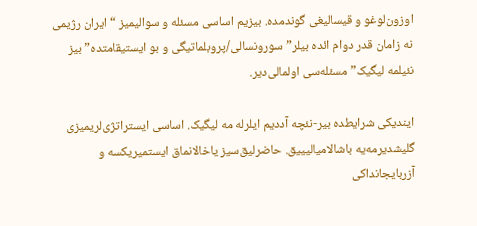اوزون‌لوغو و قیسا‌لیغی گوندمده. بیزیم اساسی مسئله و سوالیمیز “ ایران رژیمی نه زامان قدر دوام ائده بیلر” سورونسالی/پروبلماتیگی و بو ایستیقامتده” بیز نئیلمه لیگیک” مسئله‌سی اولما‌لی‌دیر.

ایندیکی شرایطده بیر-نئچه آددیم ایلرله مه لیگیک. اساسی ایستراتژی‌لریمیزی گلیشدیرمه‌یه باشالامیالیییق. حاضرلیق‌سیز یاخالانماق ایستمیریکسه و آزربایجانداکی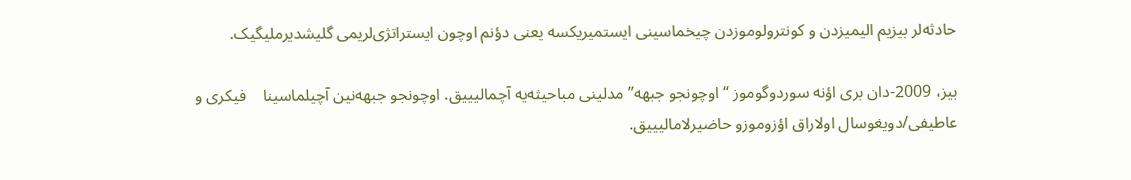حادثه‌لر بیزیم الیمیزدن و کونترولوموزدن چیخماسینی ایستمیریکسه یعنی دؤنم اوچون ایستراتژی‌لریمی گلیشدیرملیگیک.

بیز، 2009-دان بری اؤنه سوردوگوموز “اوچونجو جبهه” مدلینی مباحیثه‌یه آچمالیییق. اوچونجو جبهه‌نین آچیلماسینا    فیکری و عاطیفی/دویغوسال اولا‌راق اؤزوموزو حاضیرلامالیییق.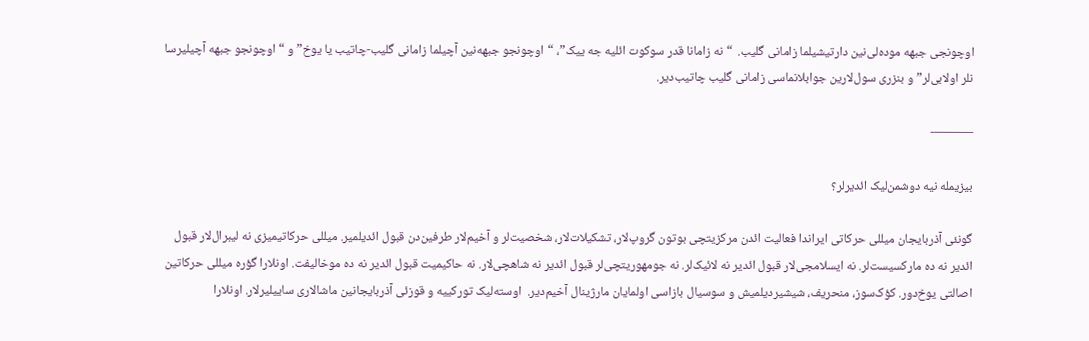اوچونجی جبهه موده‌لی‌نین دارتیشیلما زامانی گلیب.  “نه زامانا قدر سوکوت ائلیه جه ییک”، “اوچونجو جبهه‌نین آچیلما زامانی گلیب-چاتیب یا یوخ” و “ اوچونجو جبهه آچیلیرسا نلر اولابی‌لر” و بنزری سول‌لارین جوابلانماسی زامانی گلیب چاتیب‌دیر.

———-

بیزیمله نیه دوشمن‌لیک ائدیرلر؟

گونئی آذربایجان میللی حرکاتی ایراندا فعالیت ائدن مرکزیتچی بوتون گروپ‌لار، تشکیلات‌لار، شخصیت‌لر و آخیم‌لار طرفین‌دن قبول ائدیلمیر. میللی حرکاتیمیزی نه لیبرال‌لار قبول ائدیر نه ده مارکسیست‌لر. نه ایسلامجی‌لار قبول ائدیر نه لائیک‌لر. نه جومهوریتچی‌لر قبول ائدیر نه شاهچی‌لار. نه حاکیمیت قبول ائدیر نه ده موخالیفت. اونلارا گؤره میللی حرکاتین اصالتی یوخ‌دور. کؤک‌سوز، منحریف، شیشیردیلمیش و سوسیال بازاسی اولمایان مارژینال آخیم‌دیر.  اوسته‌لیک تورکییه و قوزئی آذربایجانین ماشا‌لاری ساییلیرلار. اونلارا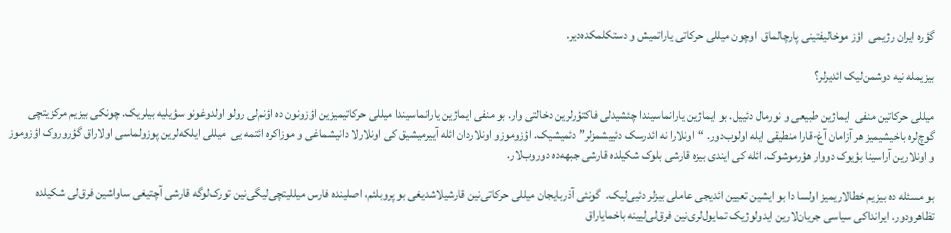گؤره ایران رژیمی  اؤز موخالیفتینی پارچالماق  اوچون میللی حرکاتی یاراتمیش و دستکلمکده‌دیر.

بیزیمله نیه دوشمن‌لیک ائدیرلر؟

میللی حرکاتین منفی  ایماژین طبیعی و نورمال دئییل. بو ایماژین یارانماسیندا چئشیدلی فاکتؤرلرین دخالتی وار. بو منفی ایماژین یارانماسیندا میللی حرکاتیمیزین اؤزونون ده اؤنم‌لی رولو اولدوغونو سؤیلیه بیلریک. چونکی بیزیم مرکزیتچی گوچ‌لره باخیشیمیز هر آزامان آغ-قارا منطیقی ایله اولوب‌دور. “اونلارا نه ائدرسک دئییشمزلر” دئمیشیک. اؤزوموزو اونلاردان ائله آییرمیشیق کی اونلارلا دانیشماغی و موزاکره ائتمه یی  میللی ایلکه‌لرین پوزولماسی اولا‌راق گؤروروک اؤزوموز و اونلارین آراسینا بؤیوک دووار هؤرموشوک. ائله کی ایندی بیزه قارشی بلوک شکیلده قارشی جبهه‌ده دوروب‌لار.

بو مسئله ده بیزیم خطا‌لاریمیز اولسا دا بو ایشین تعیین ائدیجی عاملی بیزلر دئیی‌لیک.  گونئی آذربایجان میللی حرکاتی‌نین قارشیلاشدیغی بو پروبلئم، اصلینده فارس میللیتچی‌لیگی‌نین تورک‌لوگه قارشی آچتیغی ساواشین فرق‌لی شکیلده تظاهرودور. ایرانداکی سیاسی جریان‌لارین ایدولوژیک تمایول‌لری‌نین فرق‌لی‌لیینه باخمایا‌راق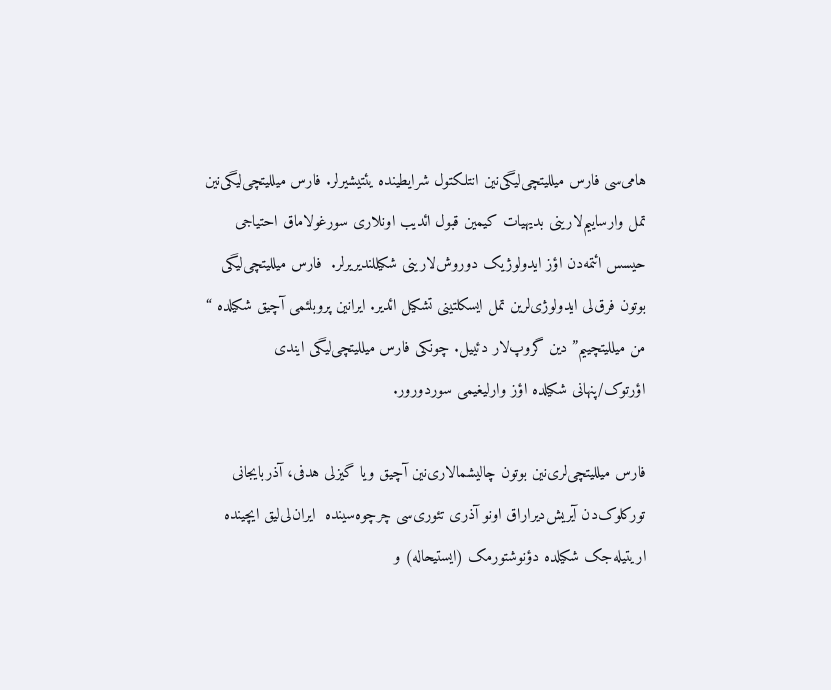هامی‌سی فارس میللیتچی‌لیگی‌نین انتلکتول شرایطینده یئتیشیرلر. فارس میللیتچی‌لیگی‌نین تمل وارساییم‌لارینی بدیهیات کیمین قبول ائدیب اونلاری سورغولاماق احتیاجی حیسس ائتمه‌دن اؤز ایدولوژیک دوروش‌لارینی شکیللندیریرلر.  فارس میللیتچی‌لیگی بوتون فرق‌لی ایدولوژی‌لرین تمل ایسکلتینی تشکیل ائدیر. ایرانین پروبلئمی آچیق شکیلده “ من میللیتچییم” دین گروپ‌لار دئییل. چونکی فارس میللیتچی‌لیگی ایندی اؤرتوک/پنهانی شکیلده اؤز وارلیغیمی سوردورور.

فارس میللیتچی‌لری‌نین بوتون چالیشما‌لاری‌نین آچیق ویا گیزلی هدفی، آذربایجانی  تورکلوک‌دن آیریش‌دیرا‌راق اونو آذری تئوری‌سی چرچوه‌سینده  ایران‌لی‌لیق ایچینده اریتیله‌جک شکیلده دؤنوشتورمک (ایستیحاله) و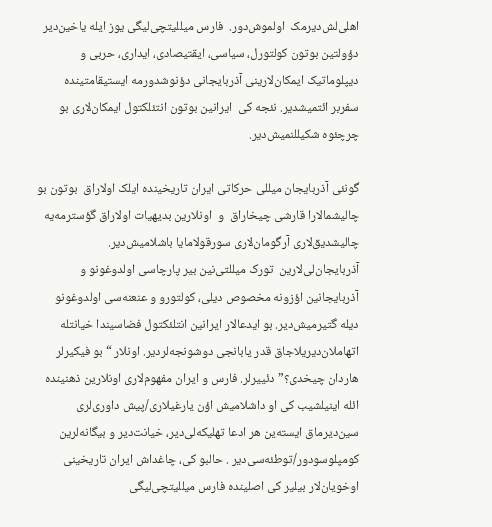اهلی‌لش‌دیرمک  اولموش‌دور.  فارس میللیتچی‌لیگی یوز ایله یاخین‌دیر دؤولتین بوتون کولتورل، سیاسی، ایقتیصادی، ایداری، حربی و دیپلوماتیک ایمکان‌لارینی آذربایجانی دؤنوشدورمه ایستیقامتینده سفربر ائتمیشدیر. نئجه کی  ایرانین بوتون انتئلکتول ایمکان‌لاری بو چرچئوه شکیللنمیش‌دیر.

گونئی آذربایجان میللی حرکاتی ایران تاریخینده ایلک اولا‌راق  بوتون بو چالیشما‌لارا قارشی چیخا‌راق  و  اونلارین بدیهیات اولا‌راق گؤسترمه‌یه چالیشدیق‌لاری آرگومان‌لاری سورقولامایا باشلامیش‌دیر.  آذربایجان‌لی‌لارین  تورک میللتی‌نین بیر پارچاسی اولدوغونو و آذربایجانین اؤزونه مخصوص دیلی، کولتورو و عنعنه‌سی اولدوغونو دیله گتیرمیش‌دیر. بو ایدعا‌لار ایرانین انتلئکتول فضاسیندا خیانتله اتهاملان‌دیریلا‌جاق قدر یابانجی دوشونجه‌لردیر. اونلار “بو فیکیرلر هاردان چیخدی؟” دئییرلر. فارس و ایران مفهوم‌لاری اونلارین ذهنینده ائله اینیلشیب کی او داشلامیش اؤن یارغیلاری/پیش داوری‌لری  سین‌دیرماق ایسته‌ین هر ادعا تهلیکه‌لی‌دیر، خیانت‌دیر و بیگانه‌لرین کومپلوسودور/توطئه‌سی‌دیر . حالبو کی، چاغداش ایران تاریخینی اوخویان‌لار بیلیر کی اصلینده فارس میللیتچی‌لیگی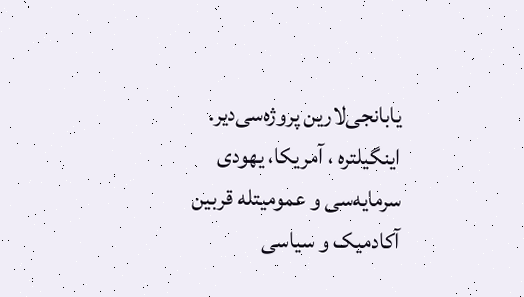یابانجی‌لارین پروژه‌سی‌دیر. اینگیلتره ، آمریکا، یهودی سرمایه‌سی و عمومیتله قربین آکادمیک و سیاسی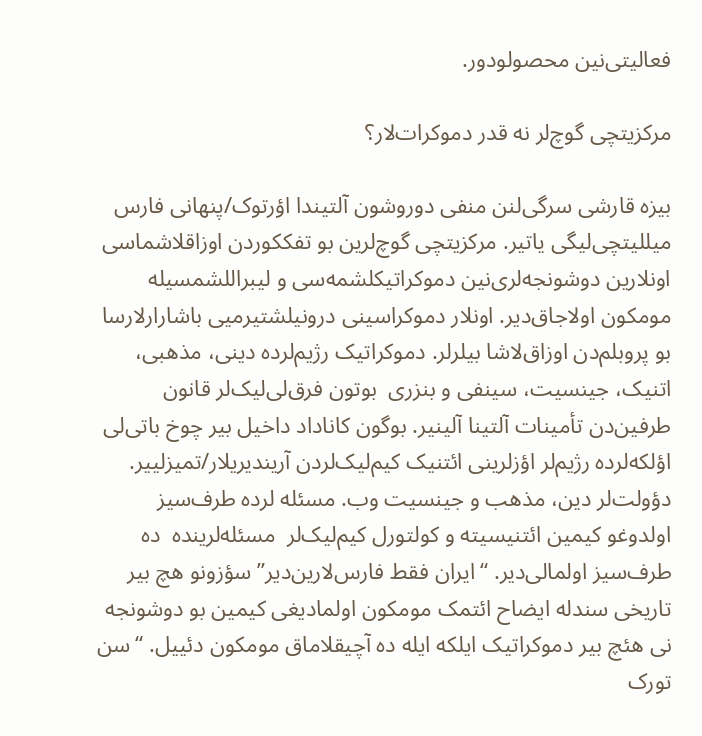فعالیتی‌نین محصولودور.

مرکزیتچی گوچ‌لر نه قدر دموکرات‌لار؟

بیزه قارشی سرگی‌لنن منفی دوروشون آلتیندا اؤرتوک/پنهانی فارس میللیتچی‌لیگی یاتیر. مرکزیتچی گوچ‌لرین بو تفککوردن اوزاقلاشماسی اونلارین دوشونجه‌لری‌نین دموکراتیکلشمه‌سی و لیبراللشمسیله مومکون اولا‌جاق‌دیر. اونلار دموکراسینی درونیلشتیرمیی باشارارلارسا  بو پروبلم‌دن اوزاق‌لاشا بیلرلر. دموکراتیک رژیم‌لرده دینی، مذهبی، اتنیک، جینسیت، سینفی و بنزری  بوتون فرق‌لی‌لیک‌لر قانون طرفین‌دن تأمینات آلتینا آلینیر. بوگون کاناداد داخیل بیر چوخ باتی‌لی اؤلکه‌لرده رژیم‌لر اؤزلرینی ائتنیک کیم‌لیک‌لردن آریندیریلار/تمیزلییر. دؤولت‌لر دین، مذهب و جینسیت وب. مسئله لرده طرف‌سیز اولدوغو کیمین ائتنیسیته و کولتورل کیم‌لیک‌لر  مسئله‌لرینده  ده طرف‌سیز اولما‌لی‌دیر. “ایران فقط فارس‌لارین‌دیر” سؤزونو هچ بیر تاریخی سندله ایضاح ائتمک مومکون اولمادیغی کیمین بو دوشونجه نی هئچ بیر دموکراتیک ایلکه ایله ده آچیقلاماق مومکون دئییل. “سن تورک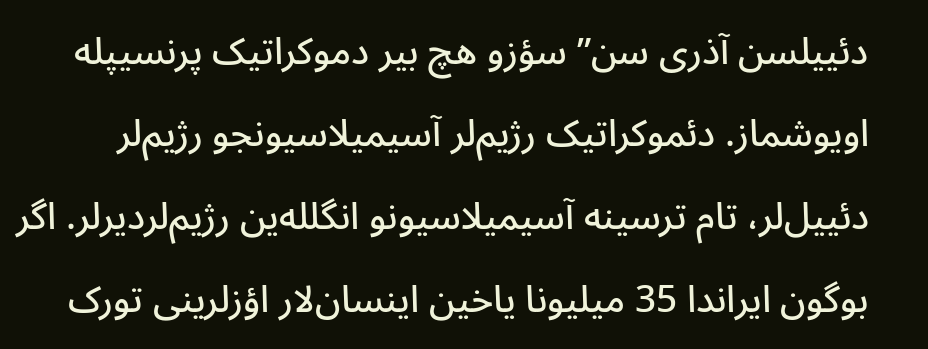دئییلسن آذری سن” سؤزو هچ بیر دموکراتیک پرنسیپله اویوشماز. دئموکراتیک رژیم‌لر آسیمیلاسیونجو رژیم‌لر دئییل‌لر، تام ترسینه آسیمیلاسیونو انگلله‌ین رژیم‌لردیرلر. اگر بوگون ایراندا 35 میلیونا یاخین اینسان‌لار اؤزلرینی تورک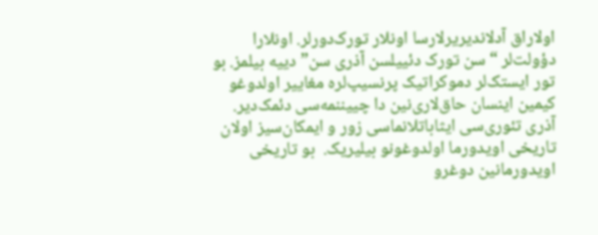اولا‌راق آدلاندیریرلارسا اونلار تورک‌دورلر. اونلارا دؤولت‌لر “سن تورک دئییلسن آذری سن” دییه بیلمز. بو تور ایستک‌لر دموکراتیک پرنسیپ‌لره مغاییر اولدوغو کیمین اینسان حاق‌لاری‌نین دا چییننمه‌سی دئمک‌دیر.  آذری تئوری‌سی ایثاباتلانماسی زور و ایمکان‌سیز اولان تاریخی اویدورما اولدوغونو بیلیریک.  بو تاریخی اویدورمانین دوغرو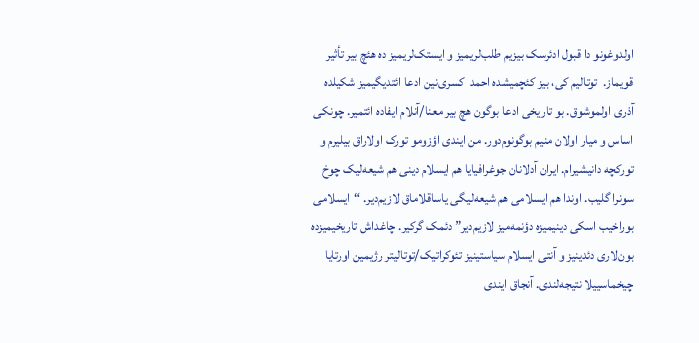اولدوغونو دا قبول ادئرسک بیزیم طلب‌لریمیز و ایستک‌لریمیز ده هئچ بیر تأثیر قویماز.  توتالیم کی، بیز کئچمیشده احمد  کسری‌نین ادعا ائتدیگیمیز شکیلده آذری اولموشوق. بو تاریخی ادعا بوگون هچ بیر معنا/آنلام ایفاده ائتمیر. چونکی اساس و میار اولان منیم بوگونوم‌دور. من ایندی اؤزومو تورک اولا‌راق بیلیرم و  تورکچه دانیشیرام. ایران آدلانان جوغرافیایا هم ایسلام دینی هم شیعه‌لیک چوخ سونرا گلیب. اوندا هم ایسلامی هم شیعه‌لیگی یاساقلاماق لازیم‌دیر. “ایسلامی بوراخیب اسکی دینیمیزه دؤنمه‌میز لازیم‌دیر” دئمک گرکیر. چاغداش تاریخیمیزده بون‌لاری دئدینیز و آنتی ایسلام سیاستینیز تئوکراتیک/توتالیتر رژیمین اورتایا چیخماسییلا نتیجه‌لندی. آنجاق ایندی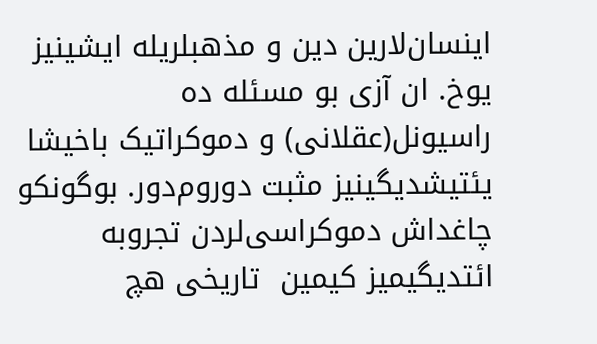اینسان‌لارین دین و مذهبلریله ایشینیز یوخ. ان آزی بو مسئله ده راسیونل(عقلانی) و دموکراتیک باخیشا یئتیشدیگینیز مثبت دوروم‌دور. بوگونکو چاغداش دموکراسی‌لردن تجروبه ائتدیگیمیز کیمین  تاریخی هچ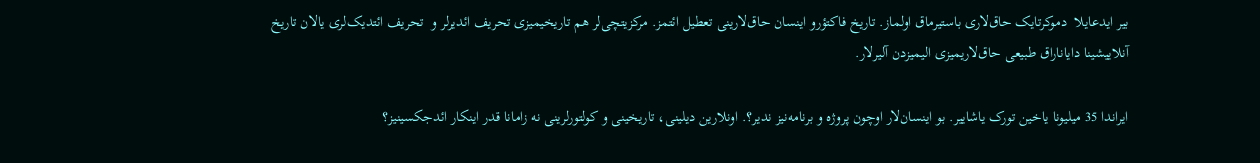بیر ایدعایلا  دموکرتایک حاق‌لاری باستیرماق اولماز. تاریخ فاکتؤرو اینسان حاق‌لارینی تعطیل ائتمز. مرکزیتچی‌لر هم تاریخیمیزی تحریف ائدیرلر و  تحریف ائتدیک‌لری یالان تاریخ آنلاییشینا دایانا‌راق طبیعی حاق‌لاریمیزی الیمیزدن آلیرلار.

ایراندا 35 میلیونا یاخین تورک یاشاییر. بو اینسان‌لار اوچون پروژه و برنامه‌نیز ندیر؟. اونلارین دیلینی، تاریخینی و کولتورلرینی نه زامانا قدر اینکار ائدجکسینیز؟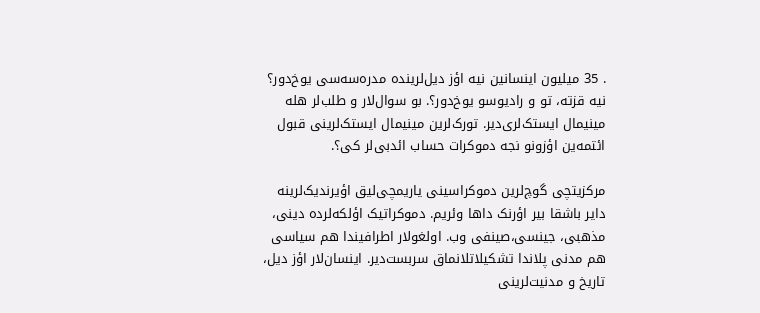. 35 میلیون اینسانین نیه اؤز دیل‌لرینده مدره‌سه‌سی یوخ‌دور؟ نیه قزته، تو و رادیوسو یوخ‌دور؟. بو سوال‌لار و طلب‌لر هله مینیمال ایستک‌لری‌دیر. تورک‌لرین مینیمال ایستک‌لرینی قبول ائتمه‌ین اؤزونو نجه دموکرات حساب ائدبی‌لر کی؟.

مرکزیتچی گوچ‌لرین دموکراسینی یاریمچی‌لیق اؤیرندیک‌لرینه دایر باشقا بیر اؤرنک داها وئریم. دموکراتیک اؤلکه‌لرده دینی، مذهبی، جینسی،صینفی وب. اولغولار اطرافیندا هم سیاسی هم مدنی پلاندا تشکیلاتلانماق سربست‌دیر. اینسان‌لار اؤز دیل، تاریخ و مدنیت‌لرینی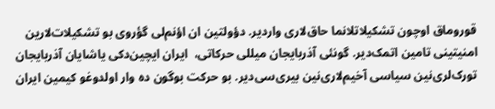قوروماق اوچون تشکیلاتلانما حاق‌لاری واردیر. دؤولتین ان اؤنم‌لی گؤروی بو تشکیلات‌لارین امنیتینی تامین اتمک‌دیر. گونئی آذربایجان میللی حرکاتی،  ایران ایچین‌دکی یاشایان آذربایجان تورک‌لری‌نین سیاسی آخیم‌لاری‌نین بیری‌سی‌دیر. بو حرکت بوگون ده وار اولدوغو کیمین ایران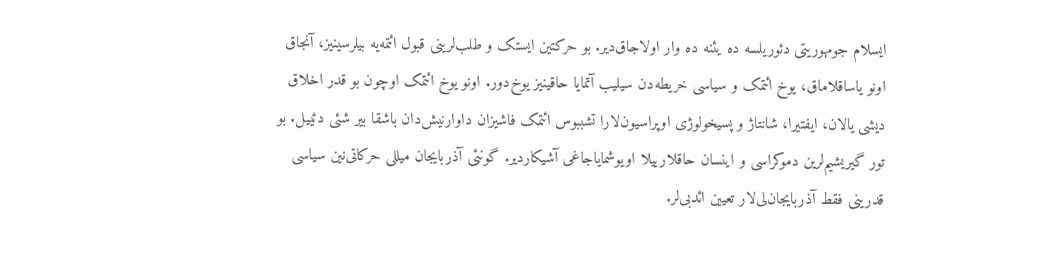ایسلام جومهوریتی دئوریلسه ده یئنه ده وار اولا‌جاق‌دیر. بو حرکتین ایستک و طلب‌لرینی قبول ائتمه‌یه بیلرسینیز، آنجاق اونو یاساقلاماق، یوخ ائتمک و سیاسی خریطه‌دن سیلیب آتمایا حاقینیز یوخ‌دور. اونو یوخ ائتمک اوچون بو قدر اخلاق دیشی یالان، ایفتیرا، شانتاژ و پسیخولوژی اوپراسیون‌لارا تشببوس ائتمک فاشیزان داوارنیش‌دان باشقا بیر شئی دئییل. بو تور گیریشیم‌لرین دموکراسی و اینسان حاقلارییلا اویوشمایاجاغی آشیکاردیر. گونئی آذربایجان میللی حرکاتی‌نین سیاسی قدرینی فقط آذربایجان‌لی‌لار تعیین ائدبی‌لر.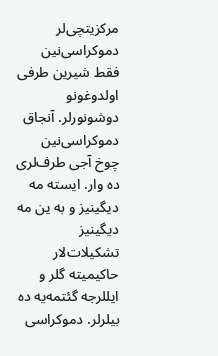مرکزیتچی‌لر دموکراسی‌نین فقط شیرین طرفی اولدوغونو دوشونورلر. آنجاق دموکراسی‌نین چوخ آجی طرف‌لری ده وار. ایسته مه دیگینیز و به ین مه دیگینیز تشکیلات‌لار حاکیمیته گلر و ایللرجه گئتمه‌یه ده بیلرلر. دموکراسی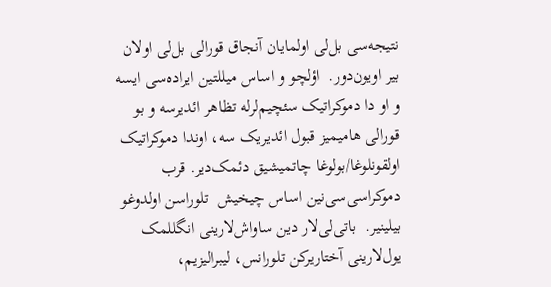نتیجه‌سی بل‌لی اولمایان آنجاق قورا‌لی بل‌لی اولان بیر اویون‌دور.  اؤلچو و اساس میللتین ایراده‌سی ایسه و او دا دموکراتیک سئچیم‌لرله تظاهر ائدیرسه و بو قورا‌لی هامیمیز قبول ائدیریک سه، اوندا دموکراتیک اولقونلوغا/بولوغا چاتمیشیق دئمک‌دیر. قرب دموکراسی‌سی‌نین اساس چیخیش  تلوراسن اولدوغو بیلینیر.  باتی‌لی‌لار دین ساواش‌لارینی انگللمک یول‌لارینی آختاریرکن تلورانس، لیبرالیزیم،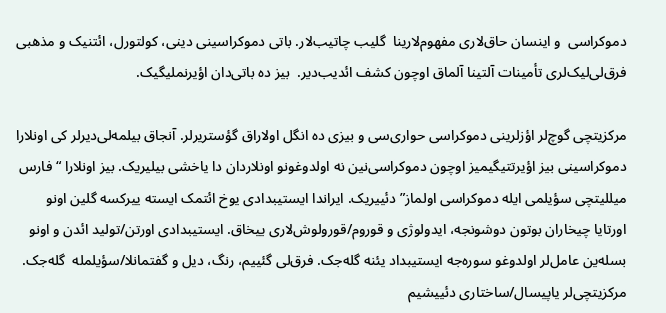دموکراسی  و اینسان حاق‌لاری مفهوم‌لارینا  گلیب چاتیب‌لار. باتی دموکراسینی دینی، کولتورل، ائتنیک و مذهبی فرق‌لی‌لیک‌لری تأمینات آلتینا آلماق اوچون کشف ائدیب‌دیر.  بیز ده باتی‌دان اؤیرنملیگیک.

مرکزیتچی گوچ‌لر اؤزلرینی دموکراسی حواری‌سی و بیزی ده انگل اولا‌راق گؤستریرلر. آنجاق بیلمه‌لی‌دیرلر کی اونلارا دموکراسینی بیز اؤیرتتیگیمیز اوچون دموکراسی‌نین نه اولدوغونو اونلاردان دا یاخشی بیلیریک. بیز اونلارا “فارس میللیتچی سؤیلمی ایله دموکراسی اولماز” دئییریک. ایراندا ایستیبدادی یوخ ائتمک ایسته ییرکسه گلین اونو اورتایا چیخاران بوتون دوشونجه، ایدولوژی و قوروم/قورولوش‌لاری ییخاق. ایستیبدادی اورتن/تولید ائدن و اونو بسله‌ین عامل‌لر اولدوغو سوره‌جه ایستیبداد یئنه گله‌جک. فرق‌لی گئییم، رنگ، دیل و گفتمانلا/سؤیلمله  گله‌جک. مرکزیتچی‌لر یاپیسال/ساختاری دئییشیم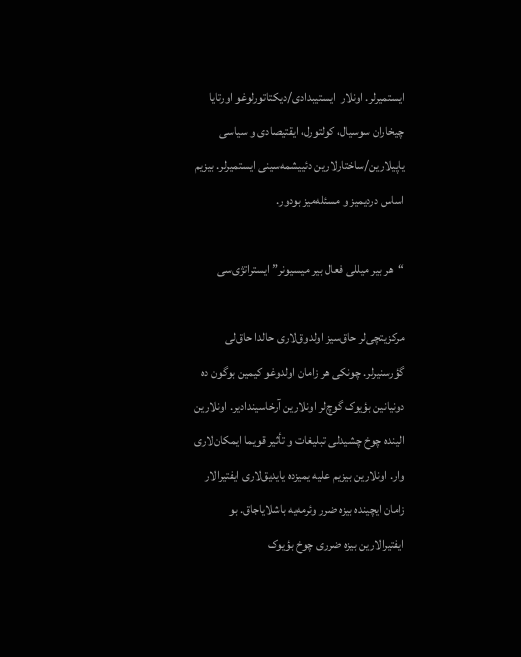ایستمیر‌لر. اونلار  ایستیبدادی/دیکتاتورلوغو اورتایا چیخاران سوسیال، کولتورل، ایقتیصادی و سیاسی یاپیلارین/ساختارلارین دئییشمه‌سینی ایستمیرلر. بیزیم اساس دردیمیز و مسئله‌میز بودور.

“هر بیر میللی فعال بیر میسیونر” ایستراتژی‌سی

مرکزیتچی‌لر حاق‌سیز اولدوق‌لاری حالدا حاق‌لی گؤرسنیر‌لر. چونکی هر زامان اولدوغو کیمین بوگون ده دونیانین بؤیوک گوچ‌لر اونلارین آرخاسیندا‌دیر. اونلارین الینده چوخ چشیدلی تبلیغات و تأثیر قویما ایمکان‌لاری وار. اونلارین بیزیم علیه یمیزده یایدیق‌لاری ایفتیرا‌لار زامان ایچینده بیزه ضرر وئرمه‌یه باشلایاجاق. بو ایفتیرا‌لارین بیزه ضرری چوخ بؤیوک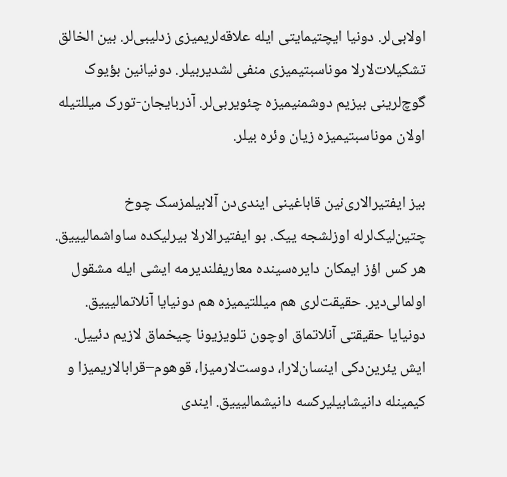اولابی‌لر. دونیا ایچتیمایتی ایله علاقه‌لریمیزی زدلیبی‌لر. بین الخالق تشکیلات‌لارلا موناسبتیمیزی منفی لشدیربیلر. دونیانین بؤیوک گوچ‌لرینی بیزیم دوشمنیمیزه چئویربی‌لر. آذربایجان-تورک میللتیله اولان موناسبتیمیزه زیان وئره بیلر.

بیز ایفتیرا‌لاری‌نین قاباغینی ایندی‌دن آلابیلمزسک چوخ چتین‌لیک‌لرله اوزلشجه ییک. بو ایفتیرا‌لارلا بیرلیکده ساواشمالیییق. هر کس اؤز ایمکان دایره‌سینده معاریفلندیرمه ایشی ایله مشقول اولما‌لی‌دیر. حقیقت‌لری هم میللتیمیزه هم دونیایا آنلاتمالیییق. دونیایا حقیقتی آنلاتماق اوچون تلویزیونا چیخماق لازیم دئییل. ایش یئرین‌دکی اینسان‌لارا، دوست‌لارمیزا، قوهوم–قرابا‌لاریمیزا و کیمینله دانیشابیلیرکسه دانیشمالیییق. ایندی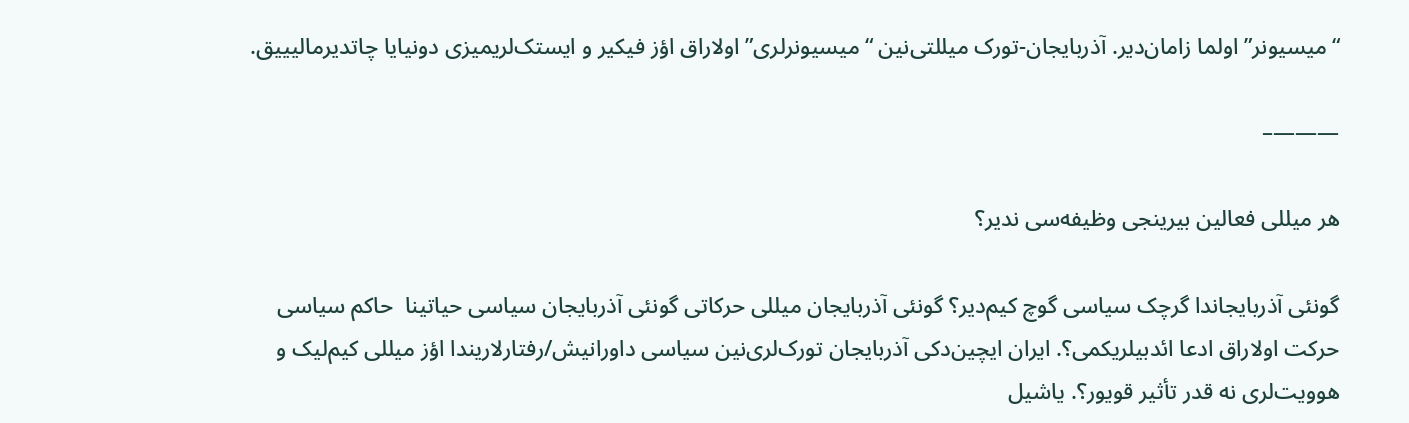“میسیونر” اولما زامان‌دیر. آذربایجان-تورک میللتی‌نین “میسیونرلری” اولا‌راق اؤز فیکیر و ایستک‌لریمیزی دونیایا چاتدیرمالیییق.

———–

هر میللی فعالین بیرینجی وظیفه‌سی ندیر؟

گونئی آذربایجاندا گرچک سیاسی گوچ کیم‌دیر؟ گونئی آذربایجان میللی حرکاتی گونئی آذربایجان سیاسی حیاتینا  حاکم سیاسی حرکت اولا‌راق ادعا ائدبیلریکمی؟. ایران ایچین‌دکی آذربایجان تورک‌لری‌نین سیاسی داورانیش/رفتارلاریندا اؤز میللی کیم‌لیک و هوویت‌لری نه قدر تأثیر قویور؟. یاشیل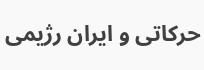حرکاتی و ایران رژیمی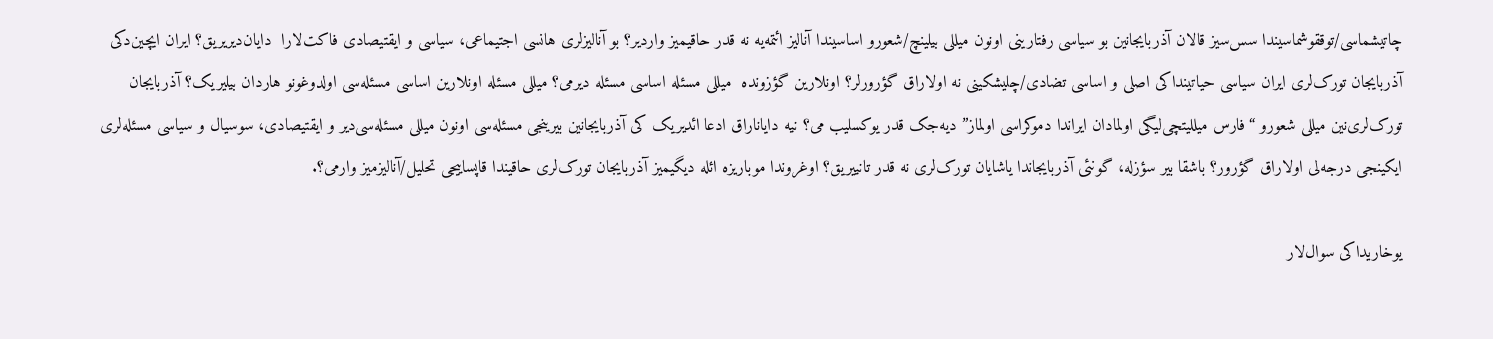چاتیشماسی/توققوشماسیندا سس‌سیز قالان آذربایجانین بو سیاسی رفتارینی اونون میللی بیلینچ/شعورو اساسیندا آنالیز ائتمه‌یه نه قدر حاقیمیز واردیر؟ بو آنالیزلری هانسی اجتیماعی، سیاسی و ایقتیصادی فاکت‌لارا  دایان‌دیریریق؟ ایران ایچین‌دکی آذربایجان تورک‌لری ایران سیاسی حیاتینداکی اصلی و اساسی تضادی/چلیشکینی نه اولا‌راق گؤرورلر؟ اونلارین گؤزونده  میللی مسئله اساسی مسئله دیرمی؟ میللی مسئله اونلارین اساسی مسئله‌سی اولدوغونو هاردان بیلیریک؟ آذربایجان تورک‌لری‌نین میللی شعورو “فارس میللیتچی‌لیگی اولما‌دان ایراندا دموکراسی اولماز” دیه‌جک قدر یوکسلیب می؟ نیه دایانا‌راق ادعا ائدیریک کی آذربایجانین بیرینجی مسئله‌سی اونون میللی مسئله‌سی‌دیر و ایقتیصادی، سوسیال و سیاسی مسئله‌لری ایکینجی درجه‌لی اولا‌راق گؤرور؟ باشقا بیر سؤزله، گونئی آذربایجاندا یاشایان تورک‌لری نه قدر تانییریق؟ اوغروندا موباریزه ائله دیگیمیز آذربایجان تورک‌لری حاقیندا قاپساییجی تحلیل/آنالیزمیز وارمی؟.

یوخاریداکی سوال‌لار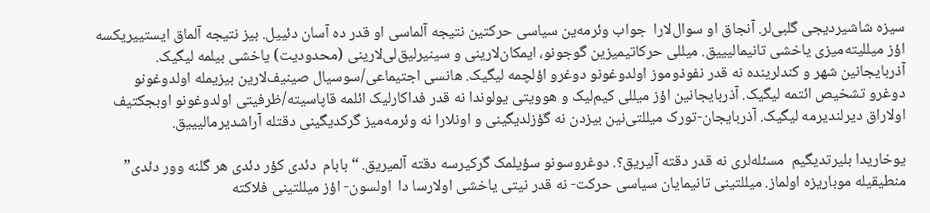سیزه شاشیردیجی گلبی‌لر. آنجاق او سوال‌لارا  جواب وئرمه‌ین سیاسی حرکتین نتیجه آلماسی او قدر ده آسان دئییل. بیز نتیجه آلماق ایستییریکسه اؤز میللیته‌میزی یاخشی تانیمالیییق. میللی حرکاتیمیزین گوجونو، ایمکان‌لارینی و سینیرلیق‌لی‌لارینی (محدودیت) یاخشی بیلمه لیگیک. آذربایجانین شهر و کندلرینده نه قدر نفوذوموز اولدوغونو دوغرو اؤلچمه لیگیک. هانسی اجتیماعی/سوسیال صینیف‌لارین بیزیمله اولدوغونو دوغرو تشخیص ائتمه لیگیک. آذربایجانین اؤز میللی کیم‌لیک و هوویتی یولوندا نه قدر فداکارلیک ائلمه قاپاسیته/ظرفیتی اولدوغونو اوبجکتیف اولا‌راق دیرلندیرمه لیگیک. آذربایجان-تورک میللتی‌نین بیزدن نه گؤزلدیگینی و اونلارا نه وئرمه‌میز گرکدیگینی دقتله آراشدیرمالیییق.

یوخاریدا بلیرتدیگیم  مسئله‌لری نه قدر دقته آلیریق؟. دوغروسونو سؤیلمک گرکیرسه دقته آلمیریق. “ بابام  دئدی کؤر دئدی هر گلنه وور دئدی” منطیقیله موباریزه اولماز. میللتینی تانیمایان سیاسی حرکت- نه قدر نیتی یاخشی اولارسا دا  اولسون- اؤز میللتینی فلاکته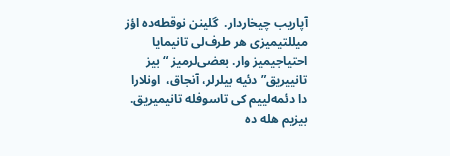آپاریب چیخاردار.  گلینن نوقطه‌ده اؤز میللتیمیزی هر طرف‌لی تانیمایا احتیاجیمیز وار. بعضی‌لرمیز “ بیز تانییریق” دئیه بیلرلر، آنجاق،  اونلارا دا دئمه‌لییم کی تاسوفله تانیمیریق. بیزیم هله ده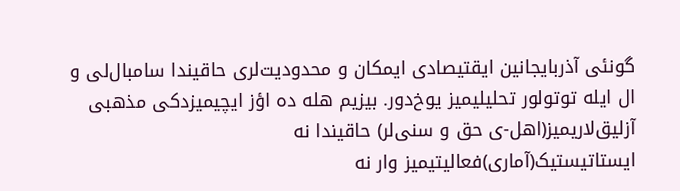گونئی آذربایجانین ایقتیصادی ایمکان و محدودیت‌لری حاقیندا سامبال‌لی و ال ایله توتولور تحلیلیمیز یوخ‌دور. بیزیم هله ده اؤز ایچیمیزدکی مذهبی آزلیق‌لاریمیز(اهل-ی حق و سنی‌لر) حاقیندا نه ایستاتیستیک(آماری)فعالیتیمیز وار نه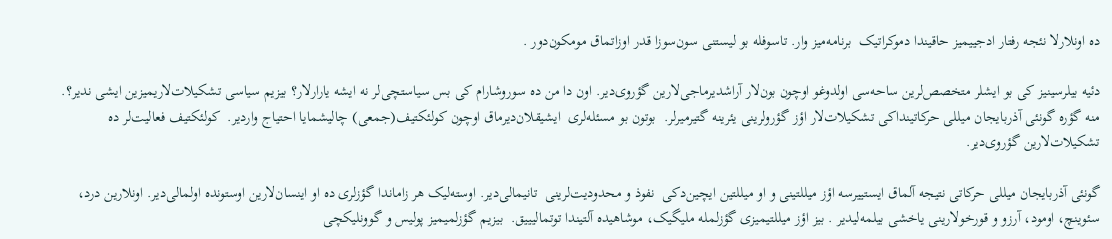ده اونلارلا نئجه رفتار ادجییمیز حاقیندا دموکراتیک  برنامه‌میز وار. تاسوفله بو لیستنی سون‌سوزا قدر اوزاتماق مومکون‌دور .

دئیه بیلرسینیز کی بو ایشلر متخصص‌لرین ساحه‌سی اولدوغو اوچون بون‌لار آراشدیرماجی‌لارین گؤروی‌دیر. اون دا من ده سوروشارام کی بس سیاستچی‌لر نه ایشه یارارلار؟ بیزیم سیاسی تشکیلات‌لاریمیزین ایشی ندیر؟. منه گؤره گونئی آذربایجان میللی حرکاتینداکی تشکیلات‌لار اؤز گؤرو‌لرینی یئرینه گتیرمیرلر.  بوتون بو مسئله‌لری  ایشیقلان‌دیرماق اوچون کولئکتیف(جمعی) چالیشمایا احتیاج واردیر.  کولئکتیف فعالیت‌لر ده تشکیلات‌لارین گؤروی‌دیر.

گونئی آذربایجان میللی حرکاتی نتیجه آلماق ایستییرسه اؤز میللتینی و او میللتین ایچین‌دکی  نفوذ و محدودیت‌لرینی  تانیما‌لی‌دیر. اوسته‌لیک هر زاماندا گؤزلری ده او اینسان‌لارین اوستونده اولما‌لی‌دیر. اونلارین درد، سئوینچ، اومود، آرزو و قورخولارینی یاخشی بیلمه‌لیدیر . بیز اؤز میللتیمیزی گؤزلمله ملیگیک، موشاهیده آلتیندا توتمالیییق.  بیزیم گؤزلمیمیز پولیس و گوونلیکچی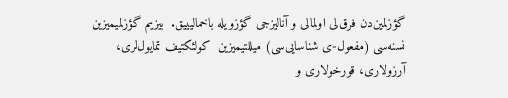گؤزلمین‌دن فرق‌لی اولما‌لی و آنالیزجی گؤزویله باخمالیییق.  بیزیم گؤزلمیمیزین نسنه‌سی (مفعول-ی شناسایی‌سی) میللتیمیزین  کولئکتیف تمایول‌لری، آرزولاری، قورخولاری و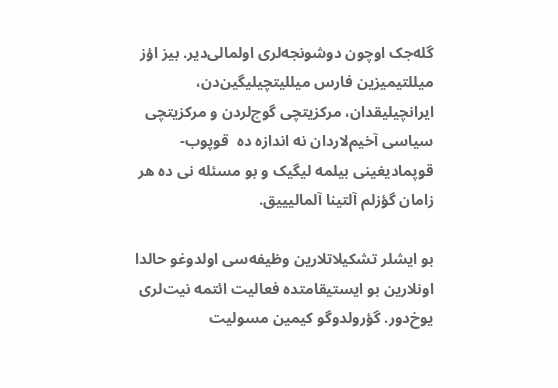گله‌جک اوچون دوشونجه‌لری اولما‌لی‌دیر. بیز اؤز میللتیمیزین فارس میللیتچیلیگین‌دن، ایرانچیلیقدان، مرکزیتچی گوچ‌لردن و مرکزیتچی سیاسی آخیم‌لاردان نه اندازه‌ ده  قوپوب-قوپمادیغینی بیلمه لیگیک و بو مسئله نی ده هر زامان گؤزلم آلتینا آلمالیییق.

بو ایشلر تشکیلاتلارین وظیفه‌سی اولدوغو حالدا اونلارین بو ایستیقامتده فعالیت ائتمه نیت‌لری یوخ‌دور. گؤرولدوگو کیمین مسولیت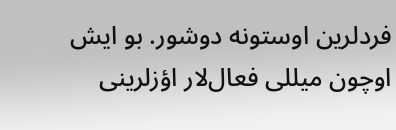فردلرین اوستونه دوشور. بو ایش اوچون میللی فعال‌لار اؤزلرینی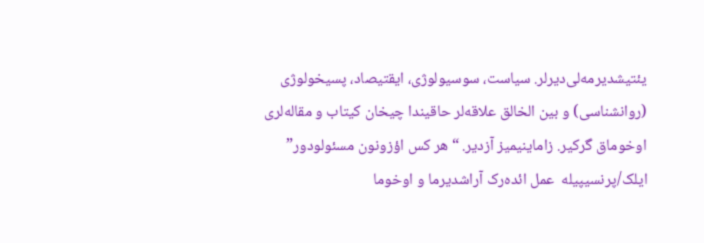یئتیشدیرمه‌لی‌دیرلر. سیاست، سوسیولوژی، ایقتیصاد، پسیخولوژی (روانشناسی) و بین الخالق علاقه‌لر حاقیندا چیخان کیتاب و مقاله‌لری اوخوماق گرکیر. زاماینیمیز آزدیر. “هر کس اؤزونون مسئولودور” ایلک/پرنسیپیله  عمل ائده‌رک آراشدیرما و اوخوما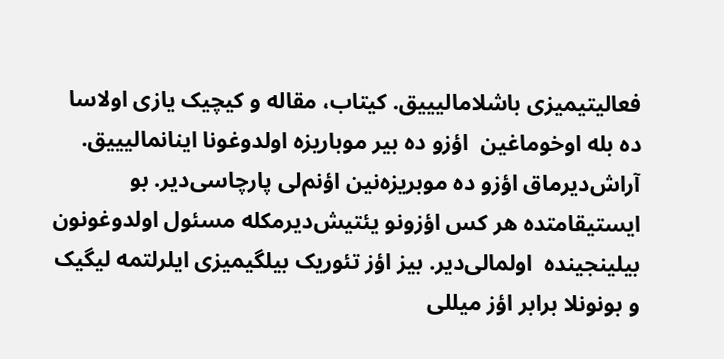فعالیتیمیزی باشلامالیییق. کیتاب، مقاله و کیچیک یازی اولاسا ده بله اوخوماغین  اؤزو ده بیر موباریزه اولدوغونا اینانمالیییق.  آراش‌دیرماق اؤزو ده موبریزه‌نین اؤنم‌لی پارچاسی‌دیر. بو ایستیقامتده هر کس اؤزونو یئتیش‌دیرمکله مسئول اولدوغونون بیلینجینده  اولما‌لی‌دیر. بیز اؤز تئوریک بیلگیمیزی ایلرلتمه لیگیک و بونونلا برابر اؤز میللی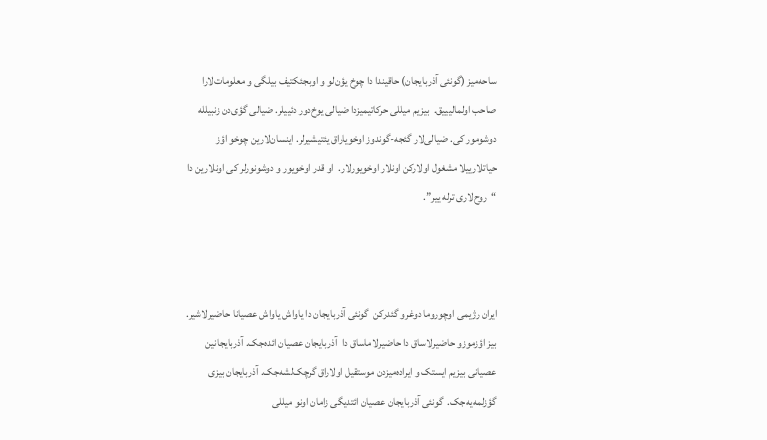ساحه‌میز (گونئی آذربایجان) حاقیندا دا چوخ یؤن‌لو و اوبجئکتیف بیلگی و معلومات‌لارا صاحب اولمالیییق.  بیزیم میللی حرکاتیمیزدا ضیا‌لی یوخ‌دور دئییلر. ضیا‌لی گؤی‌دن زنبیلله دوشومور کی. ضیا‌لی‌لار گئجه-گوندوز اوخویا‌راق یئتیشیرلر. اینسان‌لارین چوخو اؤز حیاتلارییلا مشغول اولارکن اونلار اوخویورلار.  او قدر اوخویور و دوشونورلر کی اونلارین دا “روح‌لاری ترله ییر”.



ایران رژیمی اوچوروما دوغرو گئدرکن  گونئی آذربایجان دا یاواش یاواش عصیانا حاضیرلاشیر. بیز اؤزموزو حاضیرلاساق دا حاضیرلاماساق دا  آذربایجان عصیان ائده‌جک. آذربایجانین عصیانی بیزیم ایستک و ایراده‌میزدن موستقیل اولا‌راق گرچک‌لشه‌جک. آذربایجان بیزی گؤزلمه‌یه‌جک.  گونئی آذربایجان عصیان ائتدیگی زامان اونو میللی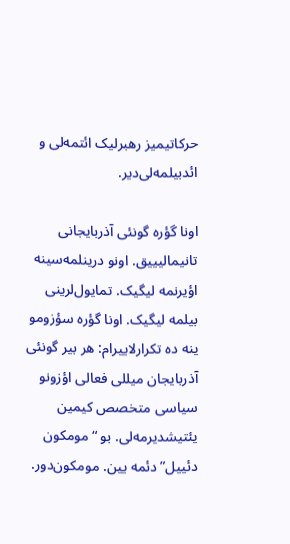حرکاتیمیز رهبرلیک ائتمه‌لی و ائدبیلمه‌لی‌دیر.

اونا گؤره گونئی آذربایجانی  تانیمالیییق. اونو درینلمه‌سینه اؤیرنمه لیگیک. تمایول‌لرینی بیلمه لیگیک. اونا گؤره سؤزومو ینه ده تکرارلاییرام: هر بیر گونئی آذربایجان میللی فعا‌لی اؤزونو سیاسی متخصص کیمین یئتیشدیرمه‌لی. بو “مومکون دئییل” دئمه یین. مومکون‌دور.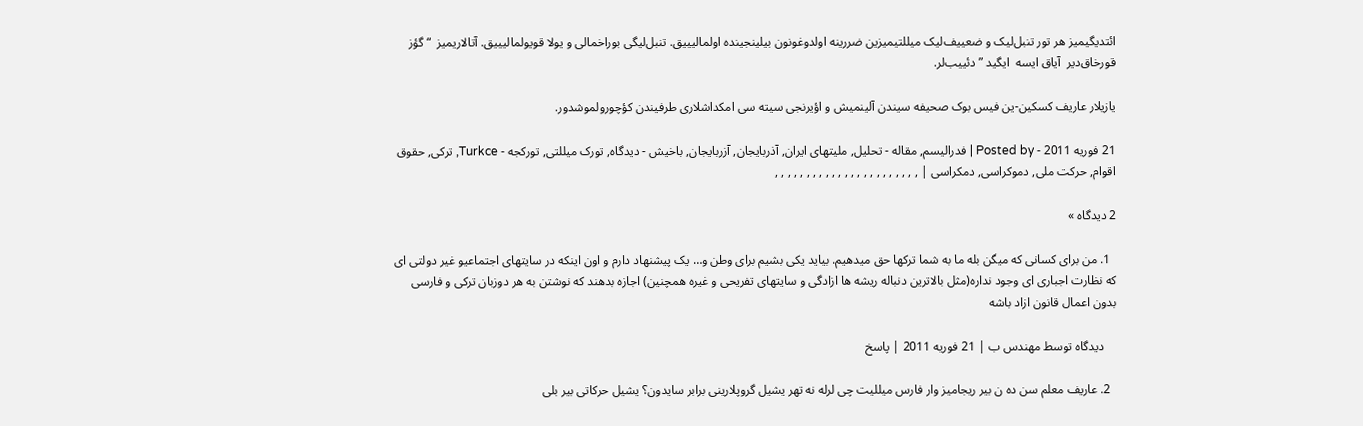ائتدیگیمیز هر تور تنبل‌لیک و ضعییف‌لیک میللتیمیزین ضررینه اولدوغونون بیلینجینده اولمالیییق. تنبل‌لیگی بوراخما‌لی و یولا قویولمالیییق. آتا‌لاریمیز  “گؤز قورخاق‌دیر  آیاق ایسه  ایگید ” دئییب‌لر.

یازیلار عاریف کسکین-ین فیس بوک صحیفه سیندن آلینمیش و اؤیرنجی سیته سی امکداشلاری طرفیندن کؤچورولموشدور.

21 فوریه 2011 - Posted by | فدرالیسم, مقاله - تحلیل, ملیتهای ایران, آذربایجان, آزربایجان, باخیش - دیدگاه, تورک میللتی, تورکجه - Turkce, ترکی, حقوق اقوام, حرکت ملی, دموکراسی, دمکراسی | , , , , , , , , , , , , , , , , , , , , , , ,

2 دیدگاه »

  1. من برای کسانی که میگن بله ما به شما ترکها حق میدهیم. بیاید یکی بشیم برای وطن و… یک پیشنهاد دارم و اون اینکه در سایتهای اجتماعیو غیر دولتی ای که نظارت اجباری ای وجود نداره(مثل بالاترین دنباله ریشه ها ازادگی و سایتهای تفریحی و غیره همچنین) اجازه بدهند که نوشتن به هر دوزبان ترکی و فارسی بدون اعمال قانون ازاد باشه

    دیدگاه توسط مهندس ب | 21 فوریه 2011 | پاسخ

  2. عاریف معلم سن ده ن بیر ریجامیز وار فارس میللیت چی لرله نه تهر یشیل گروپلارینی برابر سایدون؟ یشیل حرکاتی بیر بلی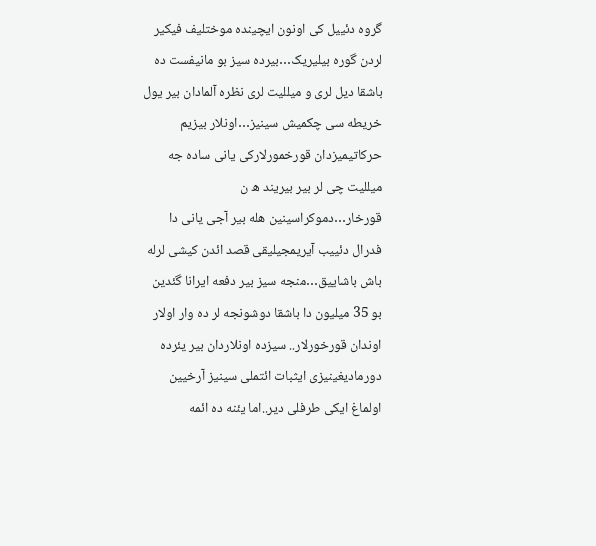گروه دئییل کی اونون ایچینده موختلیف فیکیر لردن گوره بیلیریک…بیرده سیز بو مانیفست ده باشقا دیل لری و میللیت لری نظره آلمادان بیر یول خریطه سی چکمیش سینیز…اونلار بیزیم حرکاتیمیزدان قورخمورلارکی یانی ساده جه میللیت چی لر بیر بیریند ه ن قورخار…دموکراسینین هله بیر آجی یانی دا فدرال دئییب آیریمجیلیقی قصد ائدن کیشی لرله باش باشاییق…منجه سیز بیر دفعه ایرانا گئدین بو 35 میلیون دا باشقا دوشونجه لر ده وار اولار اوندان قورخورلار.. سیزده اونلاردان بیر یئرده دورمادیغینیزی ایثبات ائتملی سینیز آرخیین اولماغ ایکی طرفلی دیر..اما یئنه ده ائمه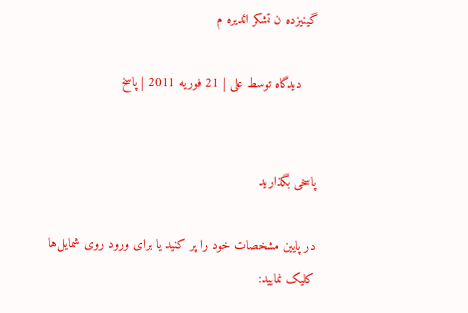گینیزده ن تشکر ائدیره م

    دیدگاه توسط علی | 21 فوریه 2011 | پاسخ


پاسخی بگذارید

در پایین مشخصات خود را پر کنید یا برای ورود روی شمایل‌ها کلیک نمایید: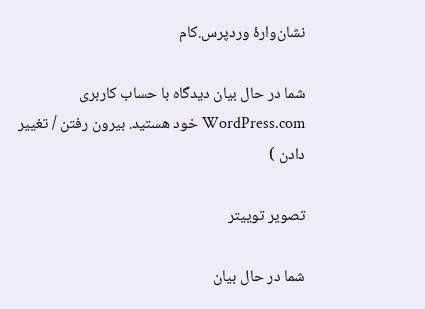نشان‌وارهٔ وردپرس.کام

شما در حال بیان دیدگاه با حساب کاربری WordPress.com خود هستید. بیرون رفتن / تغییر دادن )

تصویر توییتر

شما در حال بیان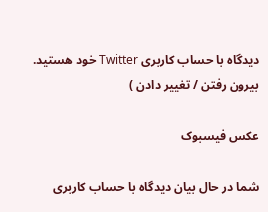دیدگاه با حساب کاربری Twitter خود هستید. بیرون رفتن / تغییر دادن )

عکس فیسبوک

شما در حال بیان دیدگاه با حساب کاربری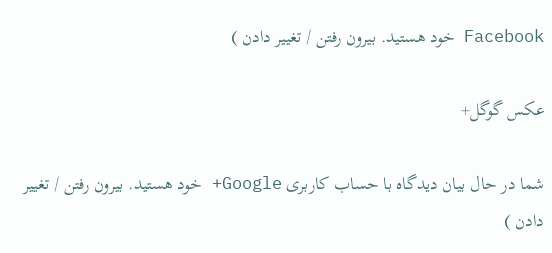Facebook خود هستید. بیرون رفتن / تغییر دادن )

عکس گوگل+

شما در حال بیان دیدگاه با حساب کاربری Google+ خود هستید. بیرون رفتن / تغییر دادن )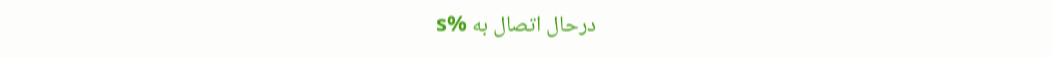درحال اتصال به %s